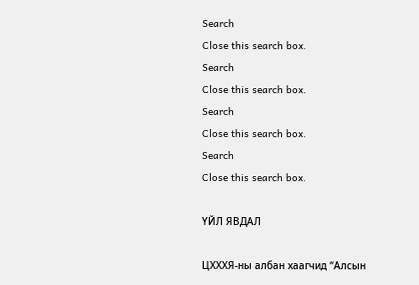Search
Close this search box.
Search
Close this search box.
Search
Close this search box.
Search
Close this search box.

ҮЙЛ ЯВДАЛ

ЦХХХЯ-ны албан хаагчид “Алсын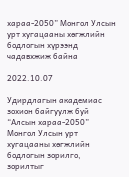хараа-2050” Монгол Улсын урт хугацааны хөгжлийн бодлогын хүрээнд чадавхжиж байна

2022.10.07

Удирдлагын академиас зохион байгуулж буй “Алсын хараа-2050” Монгол Улсын урт хугацааны хөгжлийн бодлогын зорилго, зорилтыг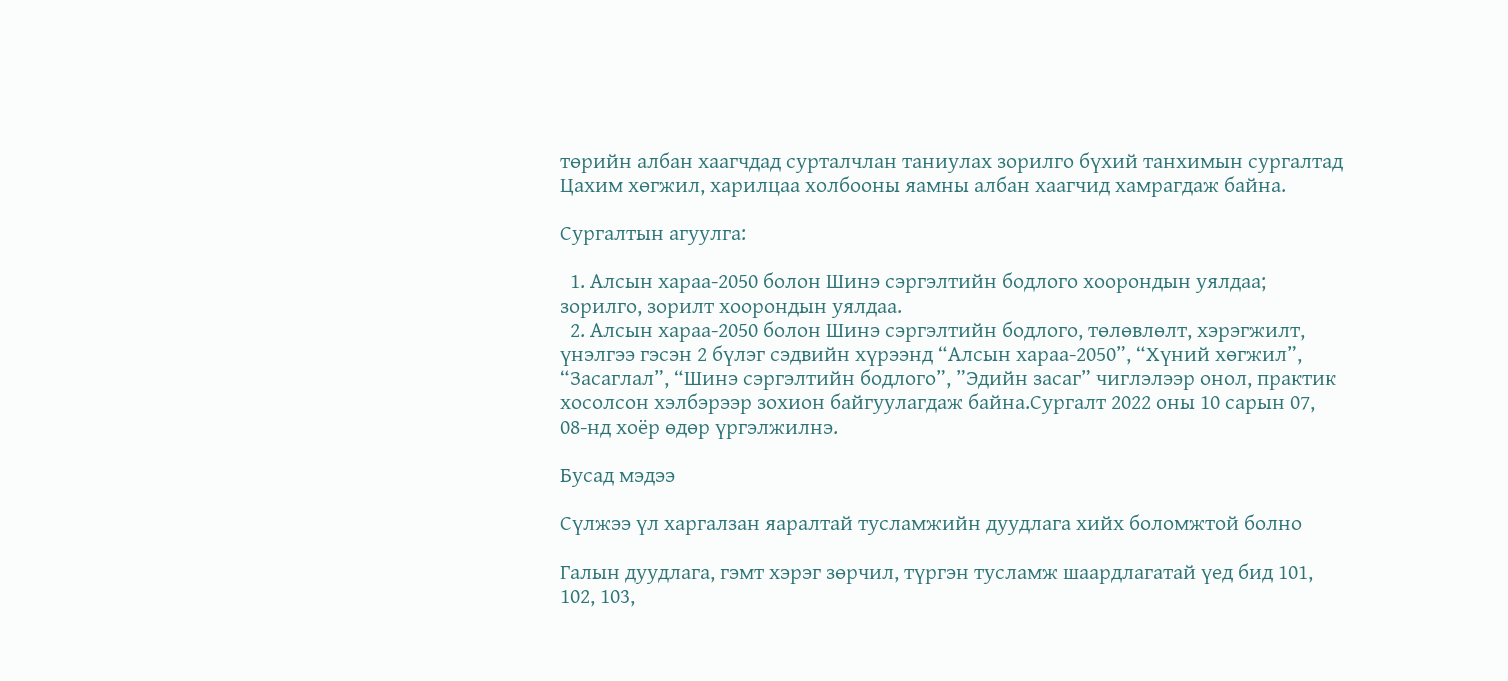төрийн албан хаагчдад сурталчлан таниулах зорилго бүхий танхимын сургалтад Цахим хөгжил, харилцаа холбооны яамны албан хаагчид хамрагдаж байна.

Сургалтын агуулга:

  1. Алсын хараа-2050 болон Шинэ сэргэлтийн бодлого хоорондын уялдаа; зорилго, зорилт хоорондын уялдаа.
  2. Алсын хараа-2050 болон Шинэ сэргэлтийн бодлого, төлөвлөлт, хэрэгжилт, үнэлгээ гэсэн 2 бүлэг сэдвийн хүрээнд “Алсын хараа-2050”, “Хүний хөгжил”, “Засаглал”, “Шинэ сэргэлтийн бодлого”, ”Эдийн засаг” чиглэлээр онол, практик хосолсон хэлбэрээр зохион байгуулагдаж байна.Сургалт 2022 оны 10 сарын 07, 08-нд хоёр өдөр үргэлжилнэ.

Бусад мэдээ

Сүлжээ үл харгалзан яаралтай тусламжийн дуудлага хийх боломжтой болно

Галын дуудлага, гэмт хэрэг зөрчил, түргэн тусламж шаардлагатай үед бид 101, 102, 103,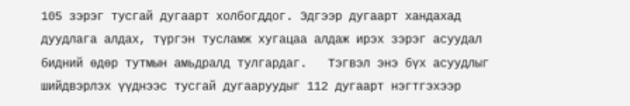105 зэрэг тусгай дугаарт холбогддог. Эдгээр дугаарт хандахад дуудлага алдах, түргэн тусламж хугацаа алдаж ирэх зэрэг асуудал бидний өдөр тутмын амьдралд тулгардаг.   Тэгвэл энэ бүх асуудлыг шийдвэрлэх үүднээс тусгай дугааруудыг 112 дугаарт нэгтгэхээр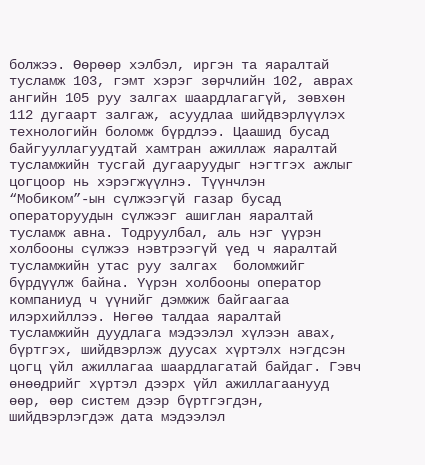болжээ. Өөрөөр хэлбэл, иргэн та яаралтай тусламж 103, гэмт хэрэг зөрчлийн 102, аврах ангийн 105 руу залгах шаардлагагүй, зөвхөн 112 дугаарт залгаж, асуудлаа шийдвэрлүүлэх технологийн боломж бүрдлээ. Цаашид бусад байгууллагуудтай хамтран ажиллаж яаралтай тусламжийн тусгай дугааруудыг нэгтгэх ажлыг цогцоор нь хэрэгжүүлнэ. Түүнчлэн “Мобиком”-ын сүлжээгүй газар бусад операторуудын сүлжээг ашиглан яаралтай тусламж авна. Тодруулбал, аль нэг үүрэн холбооны сүлжээ нэвтрээгүй үед ч яаралтай тусламжийн утас руу залгах  боломжийг бүрдүүлж байна. Үүрэн холбооны оператор компаниуд ч үүнийг дэмжиж байгаагаа илэрхийллээ. Нөгөө талдаа яаралтай тусламжийн дуудлага мэдээлэл хүлээн авах, бүртгэх, шийдвэрлэж дуусах хүртэлх нэгдсэн цогц үйл ажиллагаа шаардлагатай байдаг. Гэвч өнөөдрийг хүртэл дээрх үйл ажиллагаанууд өөр, өөр систем дээр бүртгэгдэн, шийдвэрлэгдэж дата мэдээлэл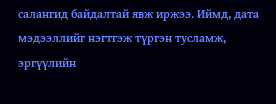салангид байдалтай явж иржээ. Иймд, дата мэдээллийг нэгтгэж түргэн тусламж, эргүүлийн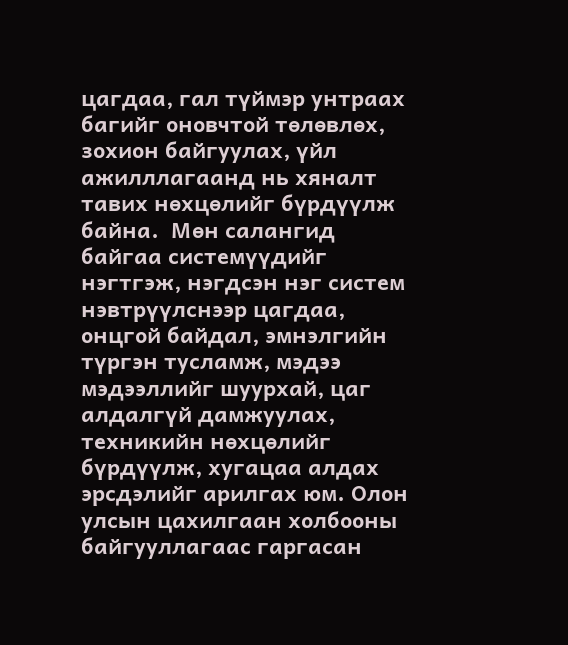цагдаа, гал түймэр унтраах багийг оновчтой төлөвлөх, зохион байгуулах, үйл ажилллагаанд нь хяналт тавих нөхцөлийг бүрдүүлж байна.  Мөн салангид байгаа системүүдийг нэгтгэж, нэгдсэн нэг систем нэвтрүүлснээр цагдаа, онцгой байдал, эмнэлгийн түргэн тусламж, мэдээ мэдээллийг шуурхай, цаг алдалгүй дамжуулах, техникийн нөхцөлийг бүрдүүлж, хугацаа алдах эрсдэлийг арилгах юм. Олон улсын цахилгаан холбооны байгууллагаас гаргасан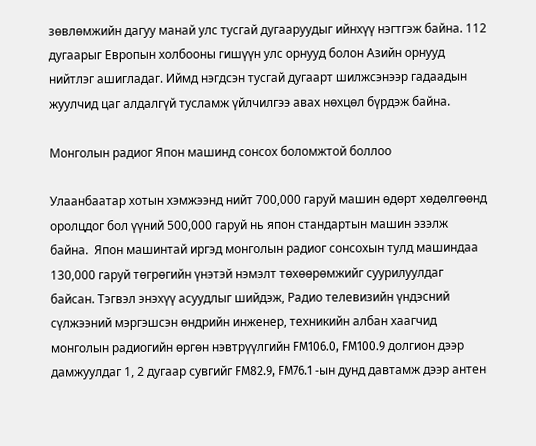зөвлөмжийн дагуу манай улс тусгай дугааруудыг ийнхүү нэгтгэж байна. 112 дугаарыг Европын холбооны гишүүн улс орнууд болон Азийн орнууд нийтлэг ашигладаг. Иймд нэгдсэн тусгай дугаарт шилжсэнээр гадаадын жуулчид цаг алдалгүй тусламж үйлчилгээ авах нөхцөл бүрдэж байна.

Монголын радиог Япон машинд сонсох боломжтой боллоо

Улаанбаатар хотын хэмжээнд нийт 700,000 гаруй машин өдөрт хөдөлгөөнд оролцдог бол үүний 500,000 гаруй нь япон стандартын машин эзэлж байна.  Япон машинтай иргэд монголын радиог сонсохын тулд машиндаа 130,000 гаруй төгрөгийн үнэтэй нэмэлт төхөөрөмжийг суурилуулдаг байсан. Тэгвэл энэхүү асуудлыг шийдэж, Радио телевизийн үндэсний сүлжээний мэргэшсэн өндрийн инженер, техникийн албан хаагчид монголын радиогийн өргөн нэвтрүүлгийн FM106.0, FM100.9 долгион дээр дамжуулдаг 1, 2 дугаар сувгийг FM82.9, FM76.1 -ын дунд давтамж дээр антен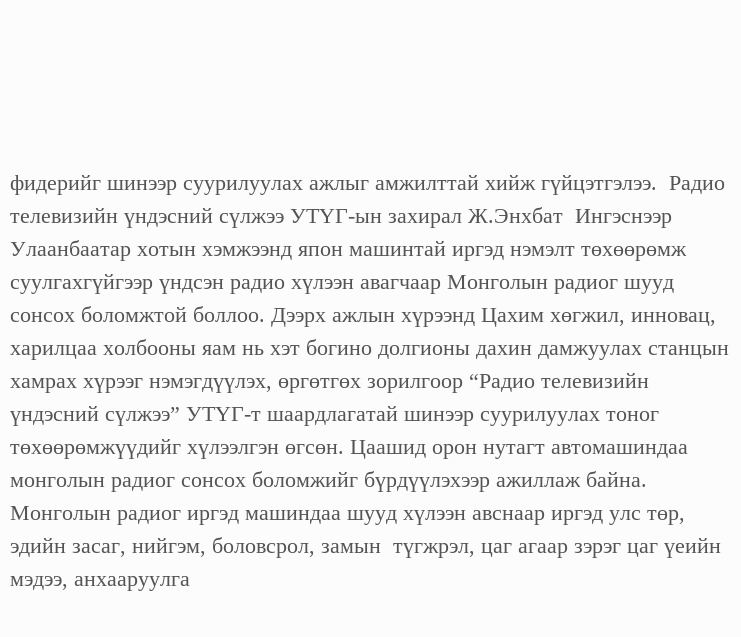фидерийг шинээр суурилуулах ажлыг амжилттай хийж гүйцэтгэлээ.  Радио телевизийн үндэсний сүлжээ УТҮГ-ын захирал Ж.Энхбат  Ингэснээр Улаанбаатар хотын хэмжээнд япон машинтай иргэд нэмэлт төхөөрөмж суулгахгүйгээр үндсэн радио хүлээн авагчаар Монголын радиог шууд сонсох боломжтой боллоо. Дээрх ажлын хүрээнд Цахим хөгжил, инновац, харилцаа холбооны яам нь хэт богино долгионы дахин дамжуулах станцын хамрах хүрээг нэмэгдүүлэх, өргөтгөх зорилгоор “Радио телевизийн үндэсний сүлжээ” УТҮГ-т шаардлагатай шинээр суурилуулах тоног төхөөрөмжүүдийг хүлээлгэн өгсөн. Цаашид орон нутагт автомашиндаа монголын радиог сонсох боломжийг бүрдүүлэхээр ажиллаж байна.  Монголын радиог иргэд машиндаа шууд хүлээн авснаар иргэд улс төр, эдийн засаг, нийгэм, боловсрол, замын  түгжрэл, цаг агаар зэрэг цаг үеийн мэдээ, анхааруулга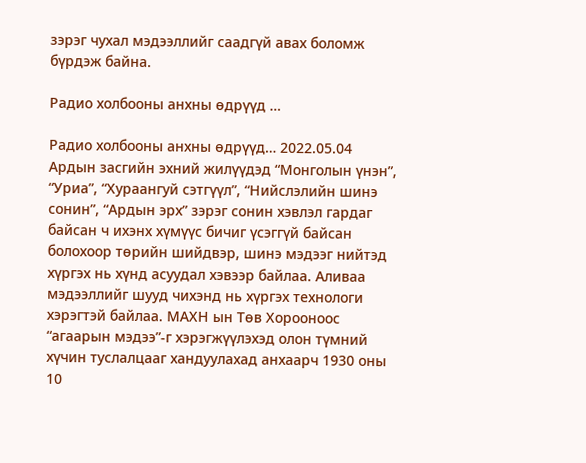зэрэг чухал мэдээллийг саадгүй авах боломж бүрдэж байна.

Радио холбооны анхны өдрүүд …

Радио холбооны анхны өдрүүд… 2022.05.04 Ардын засгийн эхний жилүүдэд “Монголын үнэн”, “Уриа”, “Хураангуй сэтгүүл”, “Нийслэлийн шинэ сонин”, “Ардын эрх” зэрэг сонин хэвлэл гардаг байсан ч ихэнх хүмүүс бичиг үсэггүй байсан болохоор төрийн шийдвэр, шинэ мэдээг нийтэд хүргэх нь хүнд асуудал хэвээр байлаа. Аливаа мэдээллийг шууд чихэнд нь хүргэх технологи хэрэгтэй байлаа. МАХН ын Төв Хорооноос “агаарын мэдээ”-г хэрэгжүүлэхэд олон түмний хүчин туслалцааг хандуулахад анхаарч 1930 оны 10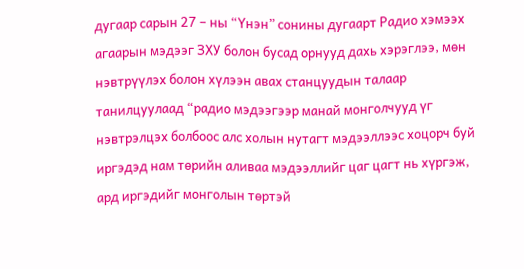дугаар сарын 27 – ны “Үнэн” сонины дугаарт Радио хэмээх агаарын мэдээг ЗХУ болон бусад орнууд дахь хэрэглээ, мөн нэвтрүүлэх болон хүлээн авах станцуудын талаар танилцуулаад “радио мэдээгээр манай монголчууд үг нэвтрэлцэх болбоос алс холын нутагт мэдээллээс хоцорч буй иргэдэд нам төрийн аливаа мэдээллийг цаг цагт нь хүргэж, ард иргэдийг монголын төртэй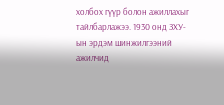холбох гүүр болон ажиллахыг тайлбарлажээ. 1930 онд ЗХУ-ын эрдэм шинжилгээний ажилчид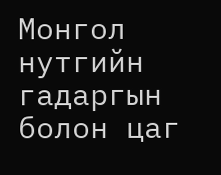Монгол нутгийн гадаргын болон цаг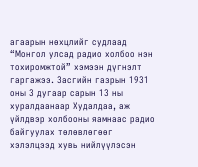агаарын нөхцлийг судлаад “Монгол улсад радио холбоо нэн тохиромжтой” хэмээн дүгнэлт гаргажээ. Засгийн газрын 1931 оны 3 дугаар сарын 13 ны хуралдаанаар Худалдаа, аж үйлдвэр холбооны яамнаас радио байгуулах төлөвлөгөөг хэлэлцээд хувь нийлүүлэсэн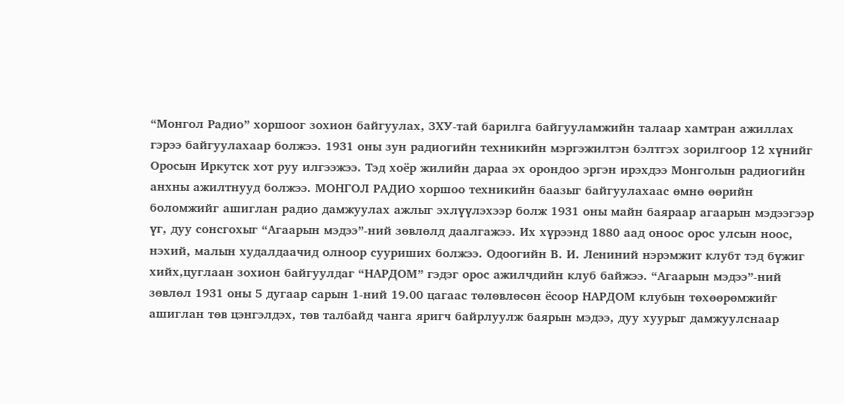“Монгол Радио” хоршоог зохион байгуулах, ЗХУ-тай барилга байгууламжийн талаар хамтран ажиллах гэрээ байгуулахаар болжээ. 1931 оны зун радиогийн техникийн мэргэжилтэн бэлтгэх зорилгоор 12 хүнийг Оросын Иркутск хот руу илгээжээ. Тэд хоёр жилийн дараа эх орондоо эргэн ирэхдээ Монголын радиогийн анхны ажилтнууд болжээ. МОНГОЛ РАДИО хоршоо техникийн баазыг байгуулахаас өмнө өөрийн боломжийг ашиглан радио дамжуулах ажлыг эхлүүлэхээр болж 1931 оны майн баяраар агаарын мэдээгээр үг, дуу сонсгохыг “Агаарын мэдээ”-ний зөвлөлд даалгажээ. Их хүрээнд 1880 аад оноос орос улсын ноос, нэхий, малын худалдаачид олноор сууриших болжээ. Одоогийн В. И. Лениний нэрэмжит клубт тэд бүжиг хийх,цуглаан зохион байгуулдаг “НАРДОМ” гэдэг орос ажилчдийн клуб байжээ. “Агаарын мэдээ”-ний зөвлөл 1931 оны 5 дугаар сарын 1-ний 19.00 цагаас төлөвлөсөн ёсоор НАРДОМ клубын төхөөрөмжийг ашиглан төв цэнгэлдэх, төв талбайд чанга яригч байрлуулж баярын мэдээ, дуу хуурыг дамжуулснаар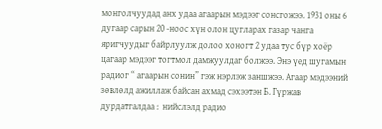монголчуудад анх удаа агаарын мэдээг сонсгожээ. 1931 оны 6 дугаар сарын 20 -ноос хүн олон цугларах газар чанга яригчуудыг байрлуулж долоо хоногт 2 удаа тус бүр хоёр цагаар мэдээг тогтмол дамжуулдаг болжээ. Энэ үед шугамын радиог “ агаарын сонин” гэж нэрлэж заншжээ. Агаар мэдээний зөвлөлд ажиллаж байсан ахмад сэхээтэн Б. Гүржав дурдатгалдаа :  нийслэлд радио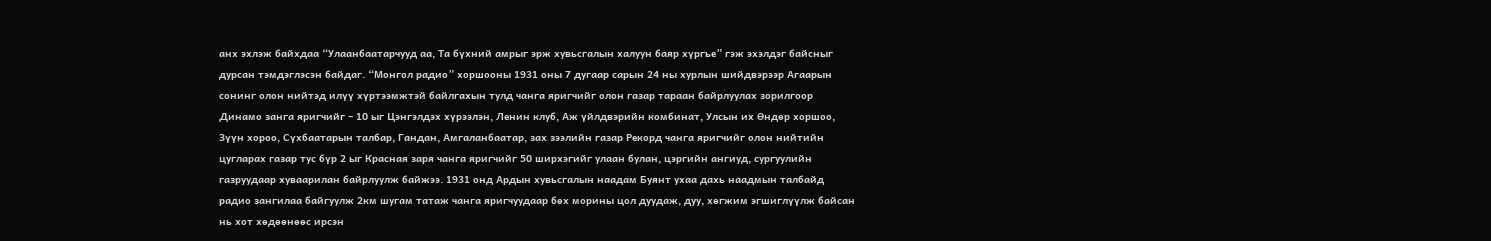анх эхлэж байхдаа “Улаанбаатарчууд аа, Та бүхний амрыг эрж хувьсгалын халуун баяр хүргье” гэж эхэлдэг байсныг дурсан тэмдэглэсэн байдаг. “Монгол радио” хоршооны 1931 оны 7 дугаар сарын 24 ны хурлын шийдвэрээр Агаарын сонинг олон нийтэд илүү хүртээмжтэй байлгахын тулд чанга яригчийг олон газар тараан байрлуулах зорилгоор Динамо занга яригчийг – 10 ыг Цэнгэлдэх хүрээлэн, Ленин клуб, Аж үйлдвэрийн комбинат, Улсын их Өндөр хоршоо, Зүүн хороо, Сүхбаатарын талбар, Гандан, Амгаланбаатар, зах зээлийн газар Рекорд чанга яригчийг олон нийтийн цугларах газар тус бүр 2 ыг Красная заря чанга яригчийг 50 ширхэгийг улаан булан, цэргийн ангиуд, сургуулийн газруудаар хуваарилан байрлуулж байжээ. 1931 онд Ардын хувьсгалын наадам Буянт ухаа дахь наадмын талбайд радио зангилаа байгуулж 2км шугам татаж чанга яригчуудаар бөх морины цол дуудаж, дуу, хөгжим эгшиглүүлж байсан нь хот хөдөөнөөс ирсэн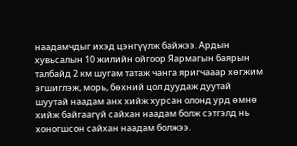наадамчдыг ихэд цэнгүүлж байжээ. Ардын хувьсалын 10 жилийн ойгоор Яармагын баярын талбайд 2 км шугам татаж чанга яригчааар хөгжим эгшиглэж, морь, бөхний цол дуудаж дуутай шуутай наадам анх хийж хурсан олонд урд өмнө хийж байгаагүй сайхан наадам болж сэтгэлд нь хоногшсон сайхан наадам болжээ.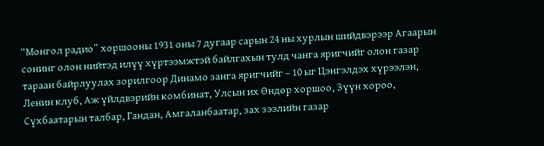“Монгол радио” хоршооны 1931 оны 7 дугаар сарын 24 ны хурлын шийдвэрээр Агаарын сонинг олон нийтэд илүү хүртээмжтэй байлгахын тулд чанга яригчийг олон газар тараан байрлуулах зорилгоор Динамо занга яригчийг – 10 ыг Цэнгэлдэх хүрээлэн, Ленин клуб, Аж үйлдвэрийн комбинат, Улсын их Өндөр хоршоо, Зүүн хороо, Сүхбаатарын талбар, Гандан, Амгаланбаатар, зах зээлийн газар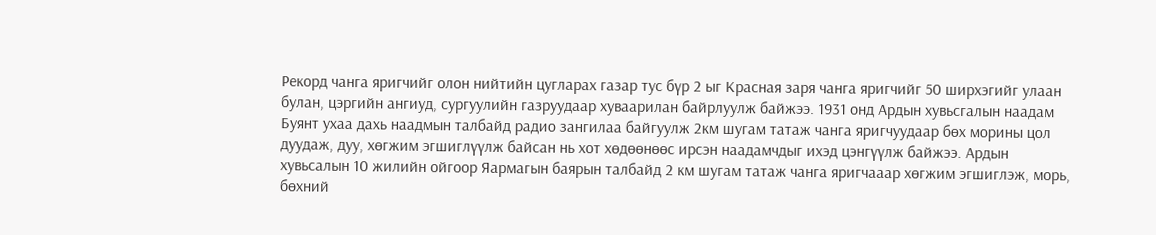Рекорд чанга яригчийг олон нийтийн цугларах газар тус бүр 2 ыг Красная заря чанга яригчийг 50 ширхэгийг улаан булан, цэргийн ангиуд, сургуулийн газруудаар хуваарилан байрлуулж байжээ. 1931 онд Ардын хувьсгалын наадам Буянт ухаа дахь наадмын талбайд радио зангилаа байгуулж 2км шугам татаж чанга яригчуудаар бөх морины цол дуудаж, дуу, хөгжим эгшиглүүлж байсан нь хот хөдөөнөөс ирсэн наадамчдыг ихэд цэнгүүлж байжээ. Ардын хувьсалын 10 жилийн ойгоор Яармагын баярын талбайд 2 км шугам татаж чанга яригчааар хөгжим эгшиглэж, морь, бөхний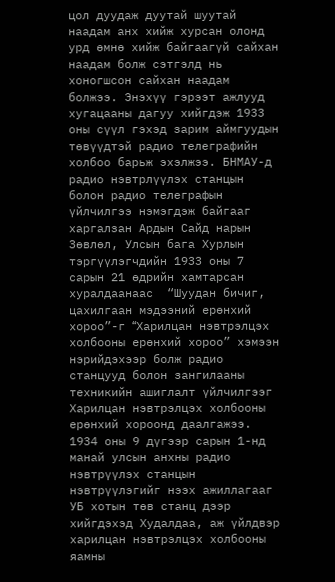цол дуудаж дуутай шуутай наадам анх хийж хурсан олонд урд өмнө хийж байгаагүй сайхан наадам болж сэтгэлд нь хоногшсон сайхан наадам болжээ. Энэхүү гэрээт ажлууд хугацааны дагуу хийгдэж 1933 оны сүүл гэхэд зарим аймгуудын төвүүдтэй радио телеграфийн холбоо барьж эхэлжээ. БНМАУ-д радио нэвтрлүүлэх станцын болон радио телеграфын үйлчилгээ нэмэгдэж байгааг харгалзан Ардын Сайд нарын Зөвлөл, Улсын бага Хурлын тэргүүлэгчдийн 1933 оны 7 сарын 21 өдрийн хамтарсан хуралдаанаас  “Шуудан бичиг, цахилгаан мэдээний ерөнхий хороо”-г “Xарилцан нэвтрэлцэх холбооны ерөнхий хороо” хэмээн нэрийдэхээр болж радио станцууд болон зангилааны техникийн ашиглалт үйлчилгээг Харилцан нэвтрэлцэх холбооны ерөнхий хороонд даалгажээ. 1934 оны 9 дүгээр сарын 1-нд манай улсын анхны радио нэвтрүүлэх станцын нэвтрүүлэгийг нээх ажиллагааг УБ хотын төв станц дээр хийгдэхэд Худалдаа, аж үйлдвэр харилцан нэвтрэлцэх холбооны яамны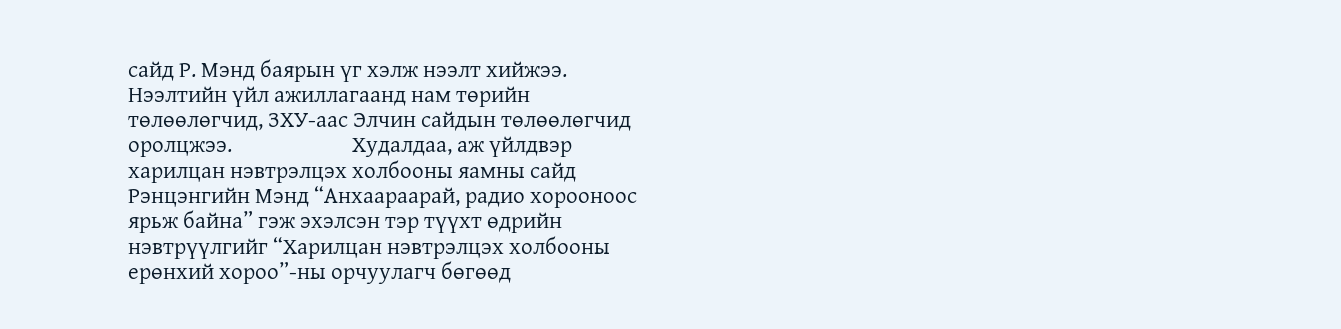сайд Р. Мэнд баярын үг хэлж нээлт хийжээ. Нээлтийн үйл ажиллагаанд нам төрийн төлөөлөгчид, ЗХУ-аас Элчин сайдын төлөөлөгчид оролцжээ.                        Худалдаа, аж үйлдвэр харилцан нэвтрэлцэх холбооны яамны сайд Рэнцэнгийн Мэнд “Анхаараарай, радио хорооноос ярьж байна” гэж эхэлсэн тэр түүхт өдрийн нэвтрүүлгийг “Харилцан нэвтрэлцэх холбооны ерөнхий хороо”-ны орчуулагч бөгөөд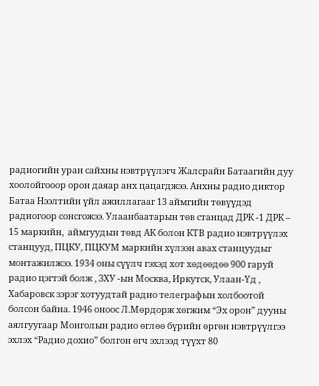радиогийн уран сайхны нэвтрүүлэгч Жалсрайн Батаагийн дуу хоолойгооор орон даяар анх цацагджээ. Анхны радио диктор Батаа Нээлтийн үйл ажиллагааг 13 аймгийн төвүүдэд радиогоор сонсгожээ. Улаанбаатарын төв станцад ДРК -1 ДРК – 15 маркийн,  аймгуудын төвд АК болон КТВ радио нэвтрүүлэх станцууд, ПЦКУ, ПЦКУМ маркийн хүлээн авах станцуудыг монтажилжээ. 1934 оны сүүлч гэхэд хот хөдөөдөө 900 гаруй радио цэгтэй болж , ЗХУ -ын Москва, Иркутск, Улаан-Үд , Хабаровск зэрэг хотуудтай радио телеграфын холбоотой болсон байна. 1946 оноос Л.Мөрдорж хөгжим “Эх орон” дууны аялгуугаар Монголын радио өглөө бүрийн өргөн нэвтрүүлгээ эхлэх “Радио дохио” болгон өгч эхлээд түүхт 80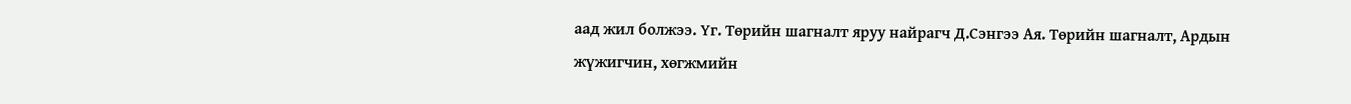аад жил болжээ. Үг. Төрийн шагналт яруу найрагч Д.Сэнгээ Ая. Төрийн шагналт, Ардын жүжигчин, хөгжмийн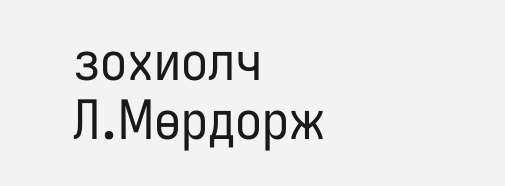зохиолч Л.Мөрдорж